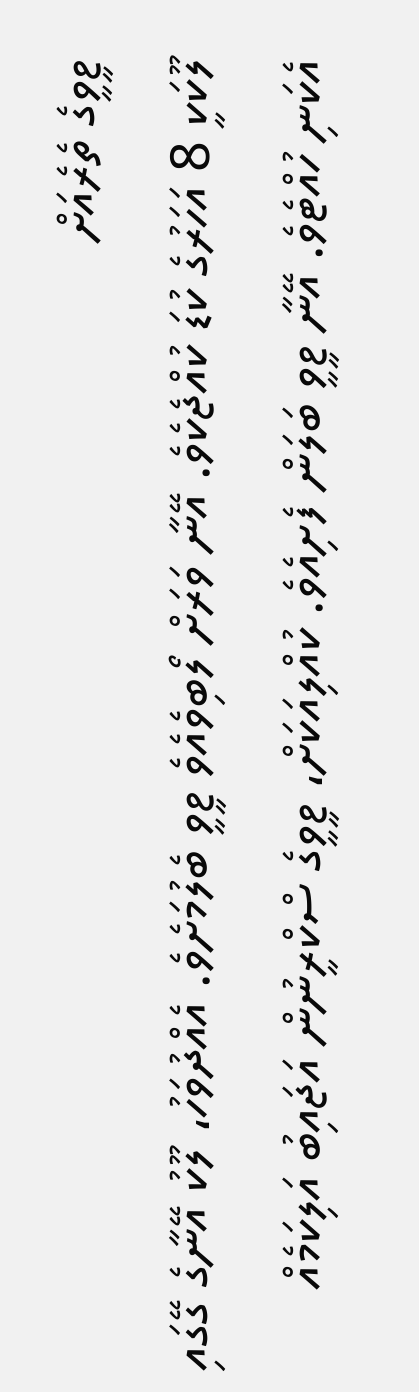ޱީވީގެ ތެރެއަށް
ލޫކަކީ 8 އަހަރުގެ ކުޑަ ކުއްޖެކެވެ. އޭނާ ވަރަށް ލޯބިވެއެވެ ޱީވީ ބެލުމަށެވެ. އެއްދުވަހު، ލޫކު އޭނާގެ ގޭގައި އެކަނި ހުއްޓެވެ. އޭނާ ޱީވީ ބަލަން ފެށިއެވެ. ކުއްލިއަކަށް، ޱީވީގެ ސްކްރީނުން އަޖައިބު އަލިކަމެއް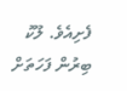ފެށިއެވެ. ލޫކު ބިރުން ފަހަތަށް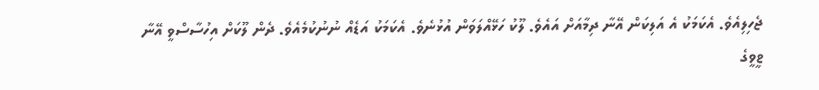ޖެހިލިއެވެ. އެކަމަކު އެ އަލިކަން އޭނާ ދިމާއަށް އައެވެ. ލޫކު ހަޅޭއްލަވަން އުޅުނެވެ. އެކަމަކު އަޑެއް ނުނުކުމެއެވެ. ދެން ލޫކަށް އިހުސާސްވީ އޭނާ ޱީވީގެ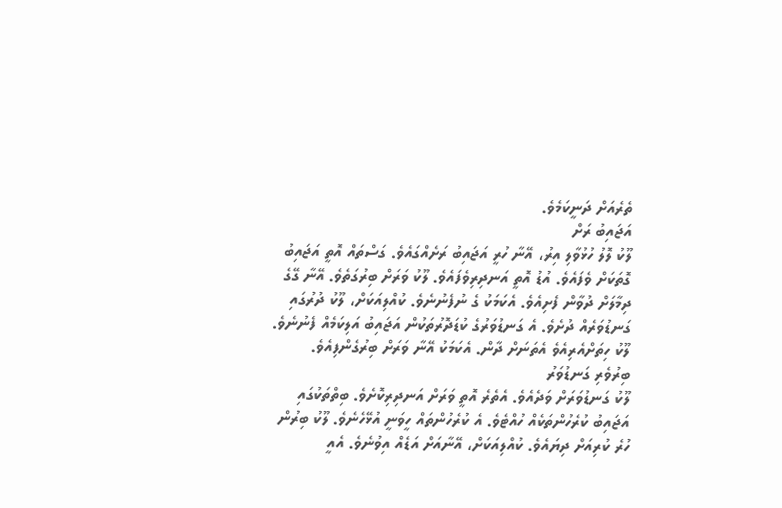ތެރެއަށް ދަނީކަމެވެ.
އަޖައިބު ރަށް
ލޫކު ލޮލު ހުޅުވާލި އިރު، އޭނާ ހުރީ އަޖައިބު ރަށެއްގައެވެ. ގަސްތައް އޮތީ އަޖައިބު ގޮތަކަށް ވެފައެވެ. އުޑު އޮތީ އަނދިރިވެފައެވެ. ލޫކު ވަރަށް ބިރުގަތެވެ. އޭނާ ގޭގެ ދިމާލަށް ދުވާން ފެށިއެވެ. އެކަމަކު ގެ ނުފެނުނެވެ. ކުއްލިއަކަށް، ލޫކު ދުރުގައި ގަނޑުވަރެއް ދުށެވެ. އެ ގަނޑުވަރުގެ ކުޑަދޮރުތަކުން އަޖައިބު އަލިކަމެއް ފެނުނެވެ. ލޫކު ހިތަށްއެރިއެވެ އެތަނަށް ދާން. އެކަމަކު އޭނާ ވަރަށް ބިރުގެންފިއެވެ.
ބިރުވެރި ގަނޑުވަރު
ލޫކު ގަނޑުވަރަށް ވަދެއެވެ. އެތެރެ އޮތީ ވަރަށް އަނދިރިކޮށެވެ. ބިތްތަކުގައި އަޖައިބު ކުރެހުންތަކެއް ހުއްޓެވެ. އެ ކުރެހުންތައް ހީވަނީ އުޅޭހެނެވެ. ލޫކު ބިރުން ހުރެ ކުރިއަށް ދިޔައެވެ. ކުއްލިއަކަށް، އޭނާއަށް އަޑެއް އިވުނެވެ. އެއީ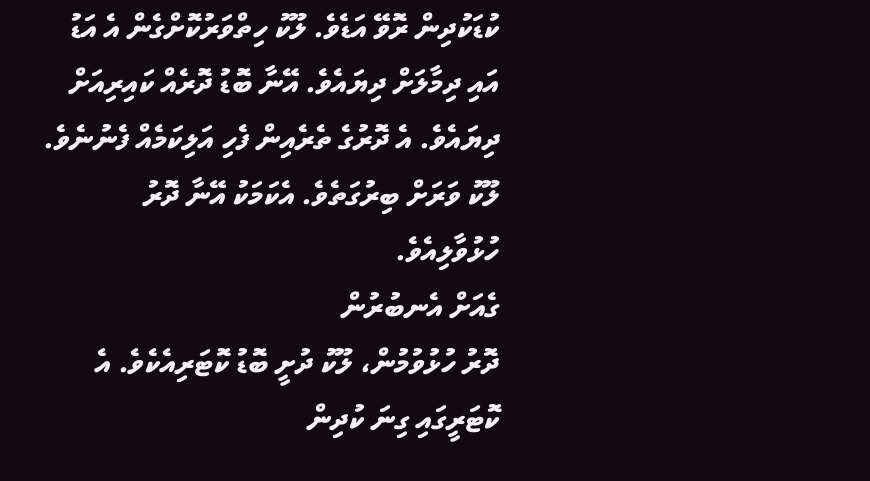ކުޑަކުދިން ރޮވޭ އަޑެވެ. ލޫކު ހިތްވަރުކޮށްގެން އެ އަޑު އައި ދިމާލަށް ދިޔައެވެ. އޭނާ ބޮޑު ދޮރެއް ކައިރިއަށް ދިޔައެވެ. އެ ދޮރުގެ ތެރެއިން ފެހި އަލިކަމެއް ފެނުނެވެ. ލޫކު ވަރަށް ބިރުގަތެވެ. އެކަމަކު އޭނާ ދޮރު ހުޅުވާލިއެވެ.
ގެއަށް އެނބުރުން
ދޮރު ހުޅުވުމުން، ލޫކު ދުށީ ބޮޑު ކޮޓަރިއެކެވެ. އެ ކޮޓަރީގައި ގިނަ ކުދިން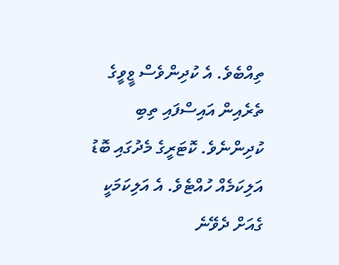ތިއްބެވެ. އެ ކުދިންވެސް ޱީވީގެ ތެރެއިން އައިސްފައި ތިބި ކުދިންނެވެ. ކޮޓަރީގެ މެދުގައި ބޮޑު އަލިކަމެއް ހުއްޓެވެ. އެ އަލިކަމަކީ ގެއަށް ދެވޭނެ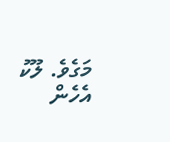މަގެވެ. ލޫކު އެހެން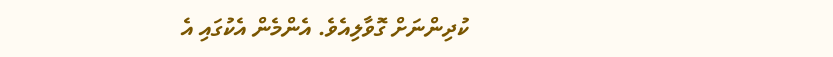ކުދިންނަށް ގޮވާލިއެވެ. އެންމެން އެކުގައި އެ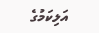އަލިކަމުގެ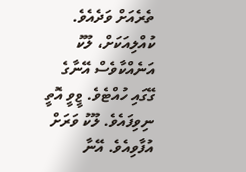ތެރެއަށް ވަދެއެވެ. ކުއްލިއަކަށް، ލޫކު އަނެއްކާވެސް އޭނާގެ ގޭގައި ހުއްޓެވެ. ޱީވީ އޮތީ ނިވިފައެވެ. ލޫކު ވަރަށް އުފާވިއެވެ. އޭނާ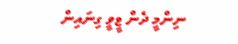ނިންމީ ދެން ޱީވީ ގިނައިން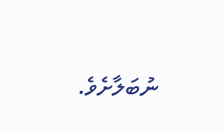ނުބަލާށެވެ.